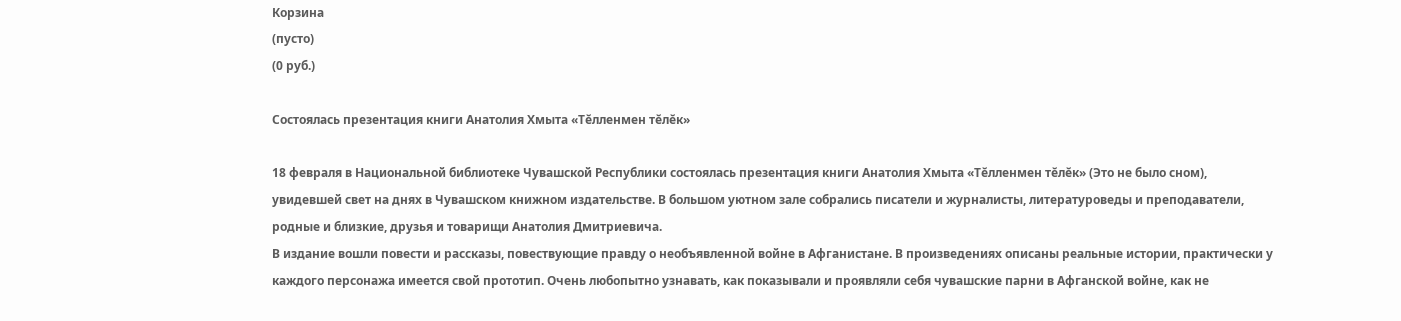Корзина
(пусто)
(0 руб.)

Состоялась презентация книги Анатолия Хмыта «Тĕлленмен тĕлĕк»

18 февраля в Национальной библиотеке Чувашской Республики состоялась презентация книги Анатолия Хмыта «Тĕлленмен тĕлĕк» (Это не было сном), увидевшей свет на днях в Чувашском книжном издательстве. В большом уютном зале собрались писатели и журналисты, литературоведы и преподаватели, родные и близкие, друзья и товарищи Анатолия Дмитриевича.
В издание вошли повести и рассказы, повествующие правду о необъявленной войне в Афганистане. В произведениях описаны реальные истории, практически у каждого персонажа имеется свой прототип. Очень любопытно узнавать, как показывали и проявляли себя чувашские парни в Афганской войне, как не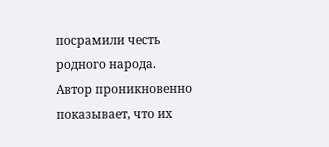посрамили честь родного народа. Автор проникновенно показывает, что их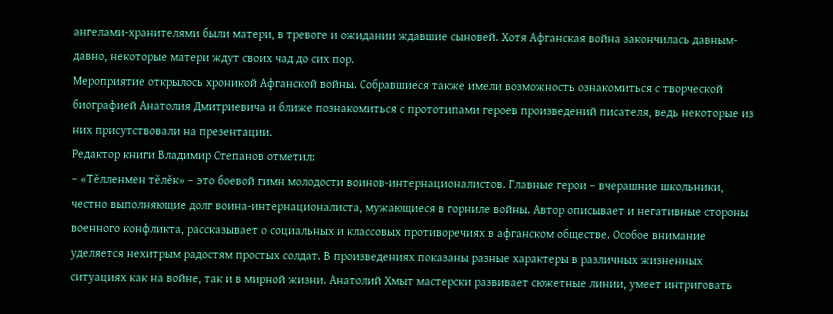ангелами-хранителями были матери, в тревоге и ожидании ждавшие сыновей. Хотя Афганская война закончилась давным-давно, некоторые матери ждут своих чад до сих пор.
Мероприятие открылось хроникой Афганской войны. Собравшиеся также имели возможность ознакомиться с творческой биографией Анатолия Дмитриевича и ближе познакомиться с прототипами героев произведений писателя, ведь некоторые из них присутствовали на презентации.
Редактор книги Владимир Степанов отметил:
‒ «Тĕлленмен тĕлĕк» ‒ это боевой гимн молодости воинов-интернационалистов. Главные герои – вчерашние школьники, честно выполняющие долг воина-интернационалиста, мужающиеся в горниле войны. Автор описывает и негативные стороны военного конфликта, рассказывает о социальных и классовых противоречиях в афганском обществе. Особое внимание уделяется нехитрым радостям простых солдат. В произведениях показаны разные характеры в различных жизненных ситуациях как на войне, так и в мирной жизни. Анатолий Хмыт мастерски развивает сюжетные линии, умеет интриговать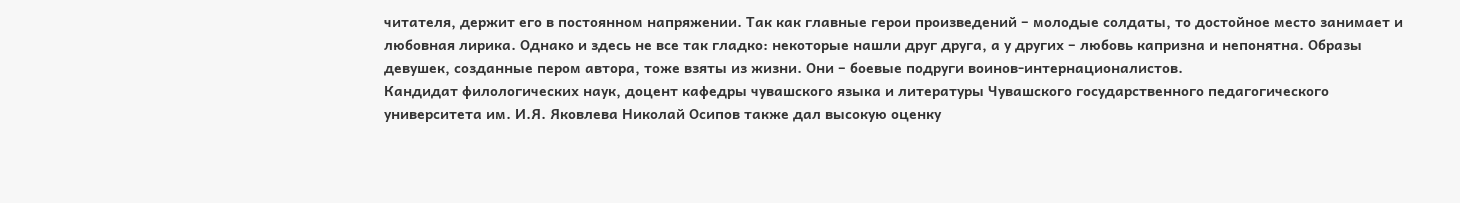читателя, держит его в постоянном напряжении. Так как главные герои произведений – молодые солдаты, то достойное место занимает и любовная лирика. Однако и здесь не все так гладко: некоторые нашли друг друга, а у других – любовь капризна и непонятна. Образы девушек, созданные пером автора, тоже взяты из жизни. Они – боевые подруги воинов-интернационалистов.
Кандидат филологических наук, доцент кафедры чувашского языка и литературы Чувашского государственного педагогического университета им. И.Я. Яковлева Николай Осипов также дал высокую оценку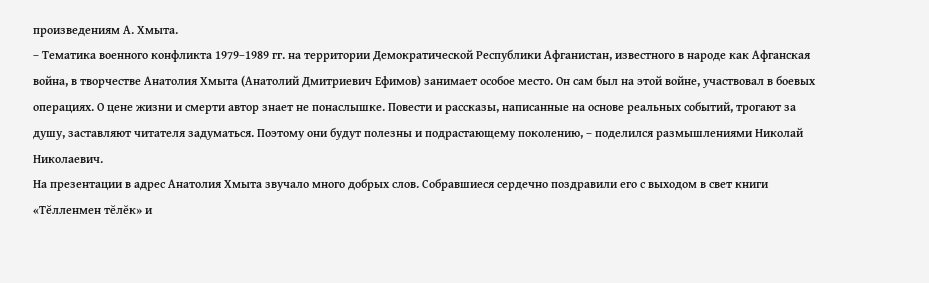произведениям А. Хмыта.
‒ Тематика военного конфликта 1979–1989 гг. на территории Демократической Республики Афганистан, известного в народе как Афганская война, в творчестве Анатолия Хмыта (Анатолий Дмитриевич Ефимов) занимает особое место. Он сам был на этой войне, участвовал в боевых операциях. О цене жизни и смерти автор знает не понаслышке. Повести и рассказы, написанные на основе реальных событий, трогают за душу, заставляют читателя задуматься. Поэтому они будут полезны и подрастающему поколению, ‒ поделился размышлениями Николай Николаевич.
На презентации в адрес Анатолия Хмыта звучало много добрых слов. Собравшиеся сердечно поздравили его с выходом в свет книги «Тĕлленмен тĕлĕк» и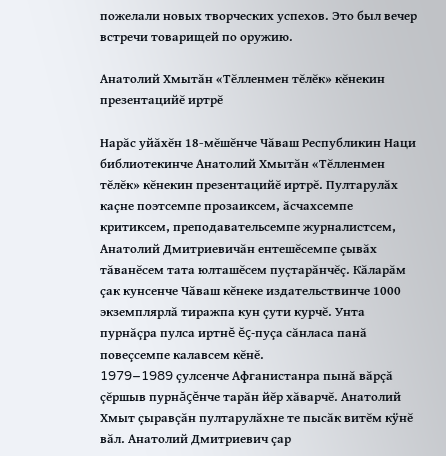пожелали новых творческих успехов. Это был вечер встречи товарищей по оружию.

Анатолий Хмытăн «Тĕлленмен тĕлĕк» кĕнекин презентацийĕ иртрĕ

Нарăс уйăхĕн 18-мĕшĕнче Чăваш Республикин Наци библиотекинче Анатолий Хмытăн «Тĕлленмен тĕлĕк» кĕнекин презентацийĕ иртрĕ. Пултарулăх каçне поэтсемпе прозаиксем, ăсчахсемпе критиксем, преподавательсемпе журналистсем, Анатолий Дмитриевичăн ентешĕсемпе çывăх тăванĕсем тата юлташĕсем пуçтарăнчĕç. Кăларăм çак кунсенче Чăваш кĕнеке издательствинче 1000 экземплярлă тиражпа кун çути курчĕ. Унта пурнăçра пулса иртнĕ ĕç-пуçа сăнласа панă повеçсемпе калавсем кĕнĕ.
1979‒1989 çулсенче Афганистанра пынă вăрçă çĕршыв пурнăçĕнче тарăн йĕр хăварчĕ. Анатолий Хмыт çыравçăн пултарулăхне те пысăк витĕм кÿнĕ вăл. Анатолий Дмитриевич çар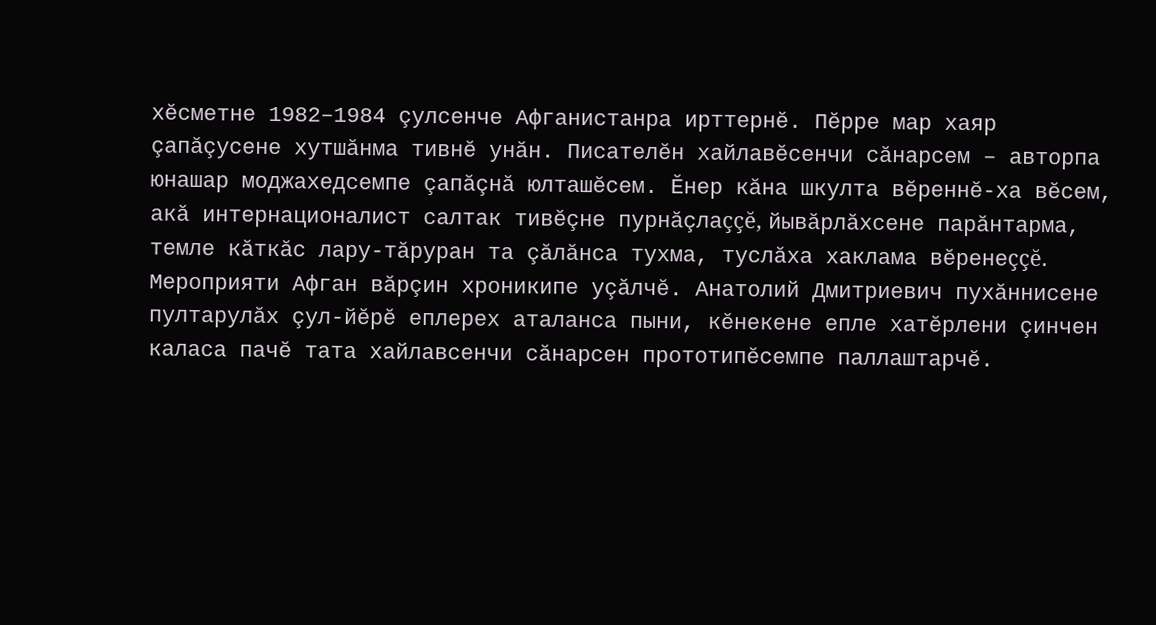хĕсметне 1982‒1984 çулсенче Афганистанра ирттернĕ. Пĕрре мар хаяр çапăçусене хутшăнма тивнĕ унăн. Писателĕн хайлавĕсенчи сăнарсем ‒ авторпа юнашар моджахедсемпе çапăçнă юлташĕсем. Ĕнер кăна шкулта вĕреннĕ-ха вĕсем, акă интернационалист салтак тивĕçне пурнăçлаççĕ, йывăрлăхсене парăнтарма, темле кăткăс лару-тăруран та çăлăнса тухма, туслăха хаклама вĕренеççĕ.
Мероприяти Афган вăрçин хроникипе уçăлчĕ. Анатолий Дмитриевич пухăннисене пултарулăх çул-йĕрĕ еплерех аталанса пыни, кĕнекене епле хатĕрлени çинчен каласа пачĕ тата хайлавсенчи сăнарсен прототипĕсемпе паллаштарчĕ.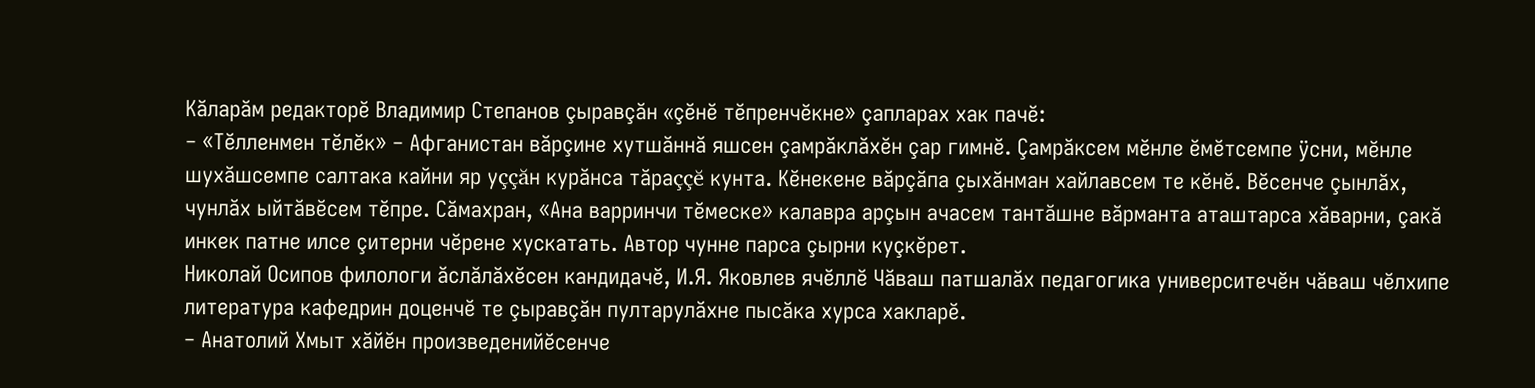Кăларăм редакторĕ Владимир Степанов çыравçăн «çĕнĕ тĕпренчĕкне» çапларах хак пачĕ:
‒ «Тĕлленмен тĕлĕк» ‒ Афганистан вăрçине хутшăннă яшсен çамрăклăхĕн çар гимнĕ. Çамрăксем мĕнле ĕмĕтсемпе ÿсни, мĕнле шухăшсемпе салтака кайни яр уççăн курăнса тăраççĕ кунта. Кĕнекене вăрçăпа çыхăнман хайлавсем те кĕнĕ. Вĕсенче çынлăх, чунлăх ыйтăвĕсем тĕпре. Сăмахран, «Ана варринчи тĕмеске» калавра арçын ачасем тантăшне вăрманта аташтарса хăварни, çакă инкек патне илсе çитерни чĕрене хускатать. Автор чунне парса çырни куçкĕрет.
Николай Осипов филологи ăслăлăхĕсен кандидачĕ, И.Я. Яковлев ячĕллĕ Чăваш патшалăх педагогика университечĕн чăваш чĕлхипе литература кафедрин доценчĕ те çыравçăн пултарулăхне пысăка хурса хакларĕ.
‒ Анатолий Хмыт хăйĕн произведенийĕсенче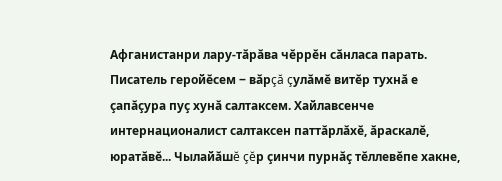Афганистанри лару-тăрăва чĕррĕн сăнласа парать. Писатель геройĕсем ‒ вăрçă çулăмĕ витĕр тухнă е çапăçура пуç хунă салтаксем. Хайлавсенче интернационалист салтаксен паттăрлăхĕ, ăраскалĕ, юратăвĕ... Чылайăшĕ çĕр çинчи пурнăç тĕллевĕпе хакне,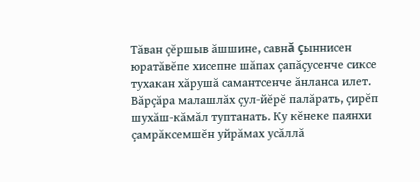Тăван çĕршыв ăшшине, савнă çыннисен юратăвĕпе хисепне шăпах çапăçусенче сиксе тухакан хăрушă самантсенче ăнланса илет. Вăрçăра малашлăх çул-йĕрĕ палăрать, çирĕп шухăш-кăмăл туптанать. Ку кĕнеке паянхи çамрăксемшĕн уйрăмах усăллă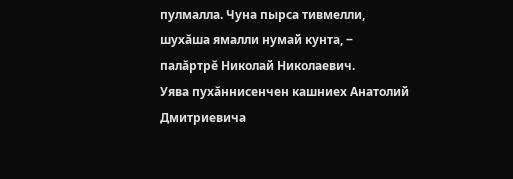пулмалла. Чуна пырса тивмелли, шухăша ямалли нумай кунта, ‒ палăртрĕ Николай Николаевич.
Уява пухăннисенчен кашниех Анатолий Дмитриевича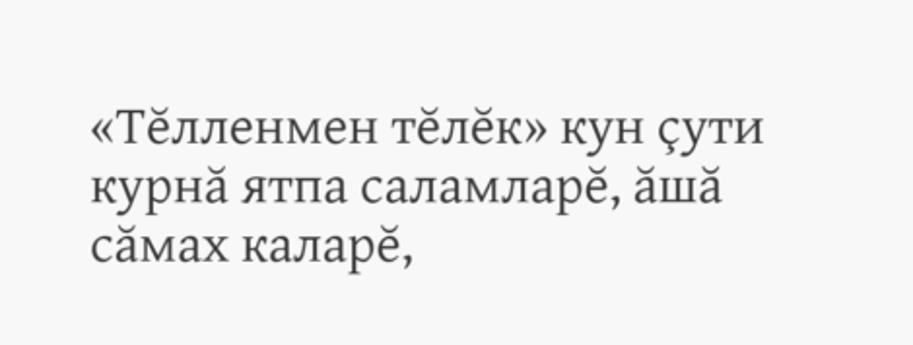«Тĕлленмен тĕлĕк» кун çути курнă ятпа саламларĕ, ăшă сăмах каларĕ,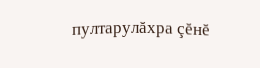пултарулăхра çĕнĕ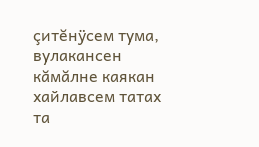çитĕнÿсем тума, вулакансен кăмăлне каякан хайлавсем татах та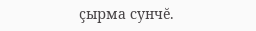çырма сунчĕ.